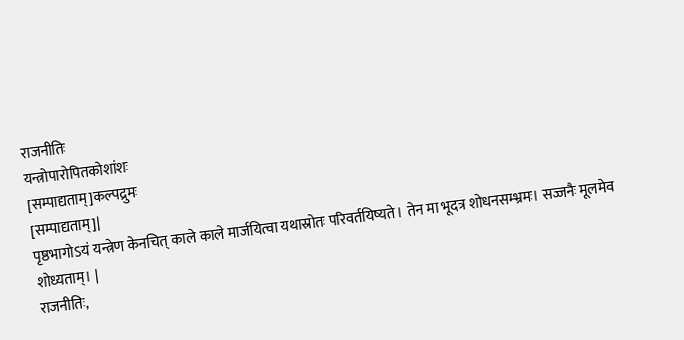राजनीतिः
यन्त्रोपारोपितकोशांशः
[सम्पाद्यताम्]कल्पद्रुमः
[सम्पाद्यताम्]|
पृष्ठभागोऽयं यन्त्रेण केनचित् काले काले मार्जयित्वा यथास्रोतः परिवर्तयिष्यते। तेन मा भूदत्र शोधनसम्भ्रमः। सज्जनैः मूलमेव शोध्यताम्। |
राजनीतिः,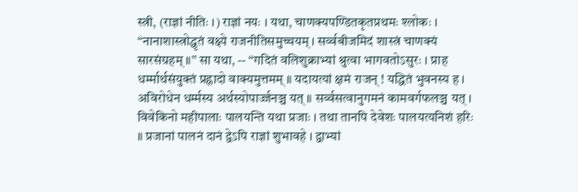स्त्री, (राज्ञां नीतिः ।) राज्ञां नयः । यथा, चाणक्यपण्डितकृतप्रथमः श्लोकः । “नानाशास्त्रोद्धृतं वक्ष्ये राजनीतिसमुच्चयम् । सर्व्वबीजमिदं शास्त्रं चाणक्यं सारसंग्रहम् ॥” सा यथा, -- “गदितं वलिशुक्राभ्यां श्रुत्वा भागवतोऽसुरः । प्राह धर्म्मार्थसंयुक्तं प्रह्नादो वाक्यमुत्तमम् ॥ यदायत्यां क्षमं राजन् ! यद्धितं भुवनस्य ह । अविरोधेन धर्म्मस्य अर्थस्योपार्ज्जनञ्च यत् ॥ सर्व्वसत्वानुगमनं कामवर्गफलञ्च यत् । विवेकिनो महीपालाः पालयन्ति यथा प्रजाः । तथा तानपि देवेशः पालयत्यनिशं हरिः ॥ प्रजानां पालनं दानं द्वेऽपि राज्ञां शुभावहे । द्वाभ्यां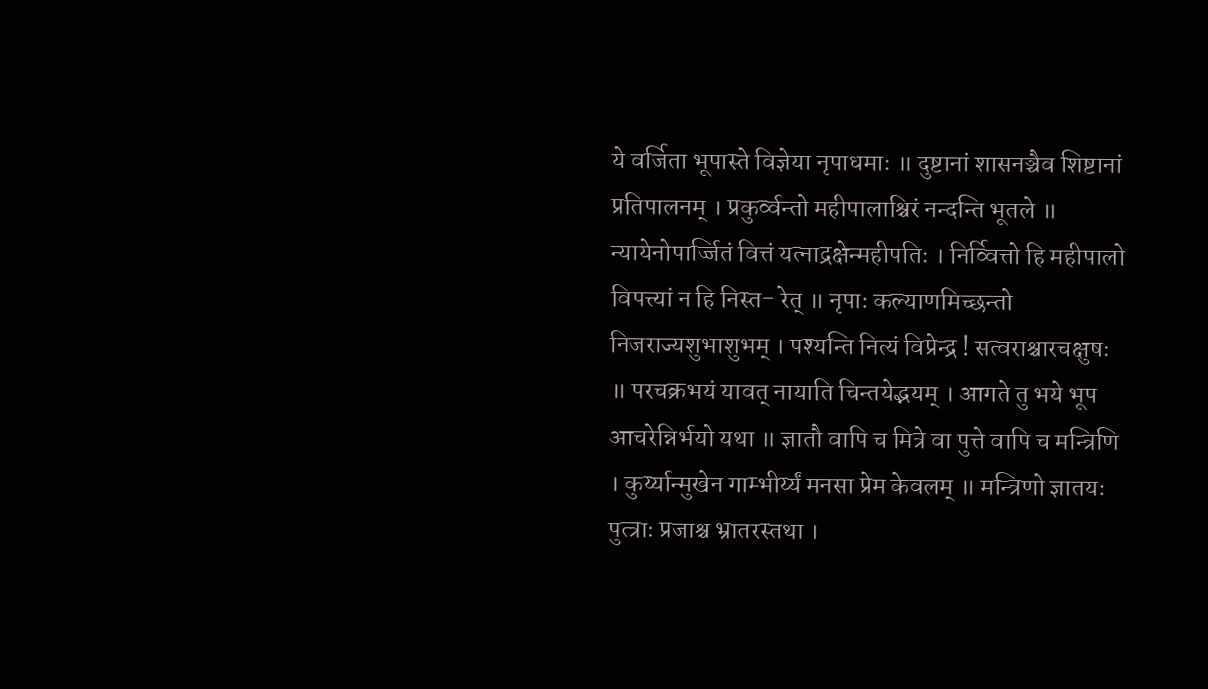ये वर्जिता भूपास्ते विज्ञेया नृपाधमाः ॥ दुष्टानां शासनञ्चैव शिष्टानां प्रतिपालनम् । प्रकुर्व्वन्तो महीपालाश्चिरं नन्दन्ति भूतले ॥ न्यायेनोपार्ज्जितं वित्तं यत्नाद्रक्षेन्महीपतिः । निर्व्वित्तो हि महीपालो विपत्त्यां न हि निस्त- रेत् ॥ नृपाः कल्याणमिच्छन्तो निजराज्यशुभाशुभम् । पश्यन्ति नित्यं विप्रेन्द्र ! सत्वराश्चारचक्षुषः ॥ परचक्रभयं यावत् नायाति चिन्तयेद्भयम् । आगते तु भये भूप आचरेन्निर्भयो यथा ॥ ज्ञातौ वापि च मित्रे वा पुत्ते वापि च मन्त्रिणि । कुर्य्यान्मुखेन गाम्भीर्य्यं मनसा प्रेम केवलम् ॥ मन्त्रिणो ज्ञातयः पुत्त्राः प्रजाश्च भ्रातरस्तथा ।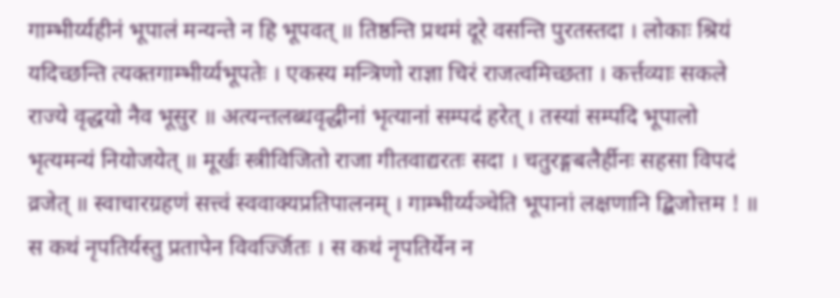गाम्भीर्य्यहीनं भूपालं मन्यन्ते न हि भूपवत् ॥ तिष्ठन्ति प्रथमं दूरे वसन्ति पुरतस्तदा । लोकाः श्रियं यदिच्छन्ति त्यक्तगाम्भीर्य्यभूपतेः । एकस्य मन्त्रिणो राज्ञा चिरं राजत्वमिच्छता । कर्त्तव्याः सकले राज्ये वृद्धयो नैव भूसुर ॥ अत्यन्तलब्धवृद्धीनां भृत्यानां सम्पदं हरेत् । तस्यां सम्पदि भूपालो भृत्यमन्यं नियोजयेत् ॥ मूर्खः स्त्रीविजितो राजा गीतवाद्यरतः सदा । चतुरङ्गबलैर्हीनः सहसा विपदं व्रजेत् ॥ स्वाचारग्रहणं सत्त्वं स्ववाक्यप्रतिपालनम् । गाम्भीर्य्यञ्चेति भूपानां लक्षणानि द्बिजोत्तम ! ॥ स कथं नृपतिर्यस्तु प्रतापेन विवर्ज्जितः । स कथं नृपतिर्येन न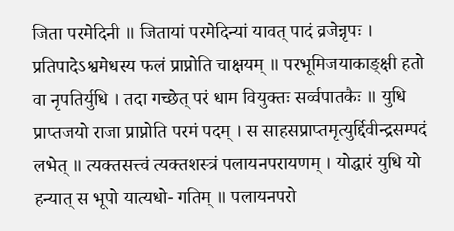जिता परमेदिनी ॥ जितायां परमेदिन्यां यावत् पादं व्रजेन्नृपः । प्रतिपादेऽश्वमेधस्य फलं प्राप्नोति चाक्षयम् ॥ परभूमिजयाकाङ्क्षी हतो वा नृपतिर्युधि । तदा गच्छेत् परं धाम वियुक्तः सर्व्वपातकैः ॥ युधि प्राप्तजयो राजा प्राप्नोति परमं पदम् । स साहसप्राप्तमृत्युर्द्दिवीन्द्रसम्पदं लभेत् ॥ त्यक्तसत्त्वं त्यक्तशस्त्रं पलायनपरायणम् । योद्धारं युधि यो हन्यात् स भूपो यात्यधो- गतिम् ॥ पलायनपरो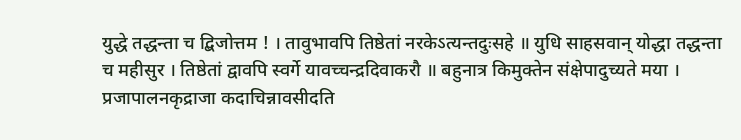युद्धे तद्धन्ता च द्बिजोत्तम ! । तावुभावपि तिष्ठेतां नरकेऽत्यन्तदुःसहे ॥ युधि साहसवान् योद्धा तद्धन्ता च महीसुर । तिष्ठेतां द्वावपि स्वर्गे यावच्चन्द्रदिवाकरौ ॥ बहुनात्र किमुक्तेन संक्षेपादुच्यते मया । प्रजापालनकृद्राजा कदाचिन्नावसीदति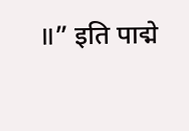॥” इति पाद्मे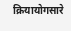क्रियायोगसारे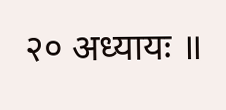२० अध्यायः ॥